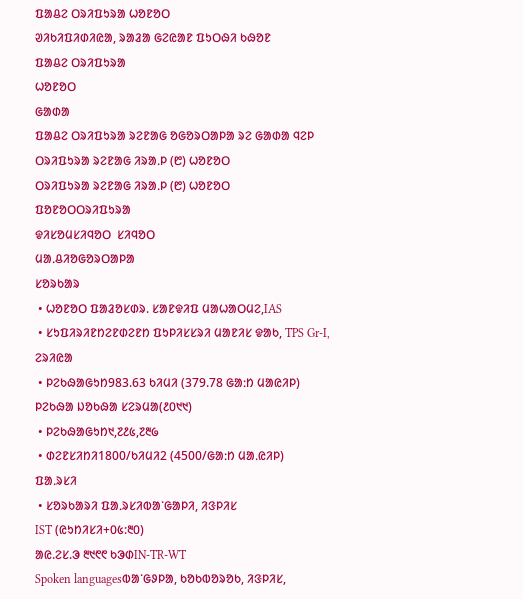ᱯᱟᱪᱮ ᱛᱨᱤᱯᱩᱨᱟ ᱦᱚᱱᱚᱛ
ᱣᱤᱠᱤᱯᱤᱰᱤᱭᱟ, ᱨᱟᱲᱟ ᱜᱮᱭᱟᱱ ᱯᱩᱛᱷᱤ ᱠᱷᱚᱱ
ᱯᱟᱪᱮ ᱛᱨᱤᱯᱩᱨᱟ
ᱦᱚᱱᱚᱛ
ᱜᱟᱰᱟ
ᱯᱟᱪᱮ ᱛᱨᱤᱯᱩᱨᱟ ᱨᱮᱱᱟᱜ ᱚᱜᱚᱨᱛᱟᱞᱟ ᱨᱮ ᱜᱟᱰᱟ ᱧᱮᱞ
ᱛᱨᱤᱯᱩᱨᱟ ᱨᱮᱱᱟᱜ ᱤᱨᱟᱹᱞ (᱘) ᱦᱚᱱᱚᱛ
ᱛᱨᱤᱯᱩᱨᱟ ᱨᱮᱱᱟᱜ ᱤᱨᱟᱹᱞ (᱘) ᱦᱚᱱᱚᱛ
ᱯᱚᱱᱚᱛᱛᱨᱤᱯᱩᱨᱟ
ᱫᱤᱥᱚᱢᱥᱤᱧᱚᱛ  ᱥᱤᱧᱚᱛ
ᱢᱟᱹᱪᱤᱚᱜᱚᱨᱛᱟᱞᱟ
ᱥᱚᱨᱠᱟᱨ
 • ᱦᱚᱱᱚᱛ ᱯᱟᱲᱚᱥᱰᱨ. ᱥᱟᱱᱫᱤᱯ ᱢᱟᱦᱟᱛᱢᱮ,IAS
 • ᱥᱩᱯᱤᱨᱤᱱᱴᱮᱱᱰᱮᱱᱴ ᱯᱩᱞᱤᱥᱥᱨᱤ ᱢᱟᱱᱤᱥ ᱫᱟᱠ, TPS Gr-I,
ᱮᱨᱤᱭᱟ
 • ᱞᱮᱠᱷᱟᱜᱩᱴ983.63 ᱠᱤᱢᱤ (379.78 ᱜᱟᱺᱴ ᱢᱟᱭᱤᱞ)
ᱞᱮᱠᱷᱟ ᱡᱚᱠᱷᱟ ᱥᱮᱨᱢᱟ(᱒᱐᱑᱑)
 • ᱞᱮᱠᱷᱟᱜᱩᱴ᱑,᱗᱒᱕,᱗᱓᱙
 • ᱰᱮᱱᱥᱤᱴᱤ1800/ᱠᱤᱢᱤ2 (4500/ᱜᱟᱺᱴ ᱢᱟᱹᱭᱤᱞ)
ᱯᱟᱹᱨᱥᱤ
 • ᱥᱚᱨᱠᱟᱨᱤ ᱯᱟᱹᱨᱥᱤᱵᱟᱸᱜᱟᱞᱤ, ᱤᱝᱞᱤᱥ
IST (ᱭᱩᱴᱤᱥᱤ+᱐᱕:᱓᱐)
ᱟᱭ.ᱮᱥ.ᱳ ᱓᱑᱖᱖ ᱠᱳᱰIN-TR-WT
Spoken languagesᱵᱟᱸᱜᱽᱞᱟ, ᱠᱚᱠᱵᱚᱨᱚᱠ, ᱤᱝᱞᱤᱥ,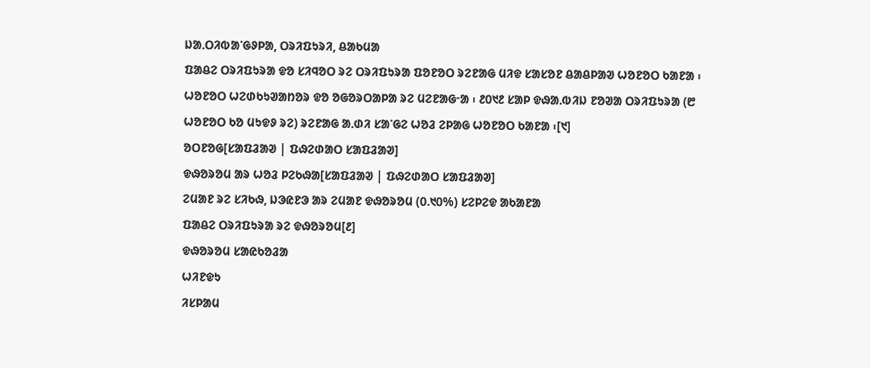ᱡᱟᱹᱛᱤᱵᱟᱸᱜᱽᱞᱟ, ᱛᱨᱤᱯᱩᱨᱤ, ᱪᱟᱠᱢᱟ
ᱯᱟᱪᱮ ᱛᱨᱤᱯᱩᱨᱟ ᱫᱚ ᱥᱤᱧᱚᱛ ᱨᱮ ᱛᱨᱤᱯᱩᱨᱟ ᱯᱚᱱᱚᱛ ᱨᱮᱱᱟᱜ ᱢᱤᱫ ᱥᱟᱥᱚᱱ ᱪᱟᱪᱞᱟᱣ ᱦᱚᱱᱚᱛ ᱠᱟᱱᱟ ᱾ ᱦᱚᱱᱚᱛ ᱦᱮᱰᱠᱩᱣᱟᱴᱚᱨ ᱫᱚ ᱚᱜᱚᱨᱛᱟᱞᱟ ᱨᱮ ᱢᱮᱱᱟᱜᱼᱟ ᱾ ᱒᱐᱑᱒ ᱥᱟᱞ ᱫᱷᱟᱹᱵᱤᱡ ᱱᱚᱣᱟ ᱛᱨᱤᱯᱩᱨᱟ (᱘ ᱦᱚᱱᱚᱛ ᱠᱚ ᱢᱩᱫᱽ ᱨᱮ) ᱨᱮᱱᱟᱜ ᱟᱹᱰᱤ ᱥᱟᱸᱜᱮ ᱦᱚᱲ ᱮᱞᱟᱜ ᱦᱚᱱᱚᱛ ᱠᱟᱱᱟ ᱾[᱑]
ᱚᱛᱱᱚᱜ[ᱥᱟᱯᱲᱟᱣ | ᱯᱷᱮᱰᱟᱛ ᱥᱟᱯᱲᱟᱣ]
ᱫᱷᱚᱨᱚᱢ ᱟᱨ ᱦᱚᱲ ᱞᱮᱠᱷᱟ[ᱥᱟᱯᱲᱟᱣ | ᱯᱷᱮᱰᱟᱛ ᱥᱟᱯᱲᱟᱣ]
ᱮᱢᱟᱱ ᱨᱮ ᱥᱤᱠᱷ, ᱡᱳᱭᱱᱳ ᱟᱨ ᱮᱢᱟᱱ ᱫᱷᱚᱨᱚᱢ (᱐.᱑᱐%) ᱥᱮᱞᱮᱫ ᱟᱠᱟᱱᱟ
ᱯᱟᱪᱮ ᱛᱨᱤᱯᱩᱨᱟ ᱨᱮ ᱫᱷᱚᱨᱚᱢ[᱒]
ᱫᱷᱚᱨᱚᱢ ᱥᱟᱭᱠᱚᱲᱟ
ᱦᱤᱱᱫᱩ
ᱤᱥᱞᱟᱢ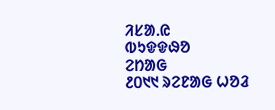ᱤᱥᱟᱹᱭ
ᱵᱩᱫᱫᱷᱚ
ᱮᱴᱟᱜ
᱒᱐᱑᱑ ᱨᱮᱱᱟᱜ ᱦᱚᱲ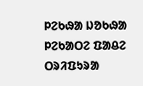ᱞᱮᱠᱷᱟ ᱡᱚᱠᱷᱟ ᱞᱮᱠᱟᱛᱮ ᱯᱟᱪᱮ ᱛᱨᱤᱯᱩᱨᱟ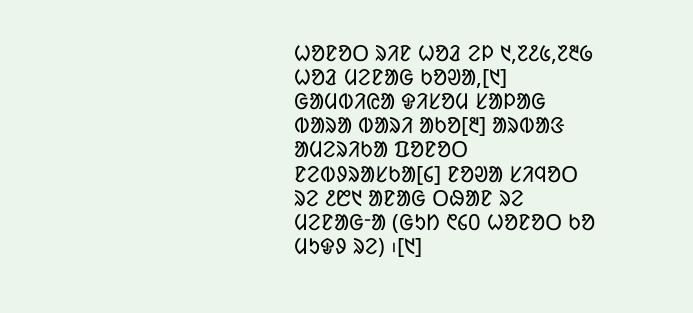ᱦᱚᱱᱚᱛ ᱨᱤᱱ ᱦᱚᱲ ᱮᱞ ᱑,᱗᱒᱕,᱗᱓᱙ ᱦᱚᱲ ᱢᱮᱱᱟᱜ ᱠᱚᱣᱟ,[᱑] ᱜᱟᱢᱵᱤᱭᱟ ᱫᱤᱥᱚᱢ ᱥᱟᱞᱟᱜ ᱵᱟᱨᱟ ᱵᱟᱨᱤ ᱟᱠᱚ[᱓] ᱟᱨᱵᱟᱝ ᱟᱢᱮᱨᱤᱠᱟ ᱯᱚᱱᱚᱛ ᱱᱮᱵᱽᱨᱟᱥᱠᱟ[᱔] ᱱᱚᱣᱟ ᱥᱤᱧᱚᱛ ᱨᱮ ᱒᱘᱑ ᱟᱱᱟᱜ ᱛᱷᱟᱱ ᱨᱮ ᱢᱮᱱᱟᱜᱼᱟ (ᱜᱩᱴ ᱖᱔᱐ ᱦᱚᱱᱚᱛ ᱠᱚ ᱢᱩᱫᱽ ᱨᱮ) ᱾[᱑]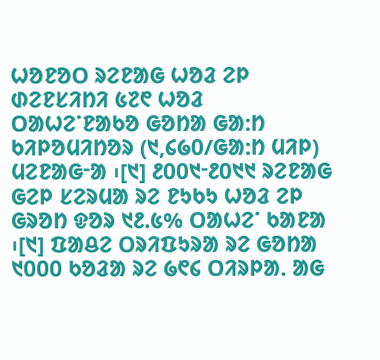ᱦᱚᱱᱚᱛ ᱨᱮᱱᱟᱜ ᱦᱚᱲ ᱮᱞ ᱰᱮᱱᱥᱤᱴᱤ ᱕᱗᱖ ᱦᱚᱲ ᱛᱟᱦᱮᱸᱱᱟᱠᱚ ᱜᱚᱴᱟ ᱜᱟᱺᱴ ᱠᱤᱞᱚᱢᱤᱴᱚᱨ (᱑,᱔᱙᱐/ᱜᱟᱺᱴ ᱢᱤᱞ) ᱢᱮᱱᱟᱜᱼᱟ ᱾[᱑] ᱒᱐᱐᱑ᱼ᱒᱐᱑᱑ ᱨᱮᱱᱟᱜ ᱜᱮᱞ ᱥᱮᱨᱢᱟ ᱨᱮ ᱱᱩᱠᱩ ᱦᱚᱲ ᱮᱞ ᱜᱨᱚᱴ ᱫᱚᱨ ᱑᱒.᱕% ᱛᱟᱦᱮᱸ ᱠᱟᱱᱟ ᱾[᱑] ᱯᱟᱪᱮ ᱛᱨᱤᱯᱩᱨᱟ ᱨᱮ ᱜᱚᱴᱟ ᱑᱐᱐᱐ ᱠᱚᱲᱟ ᱨᱮ ᱙᱖᱔ ᱛᱤᱨᱞᱟᱹ ᱟᱜ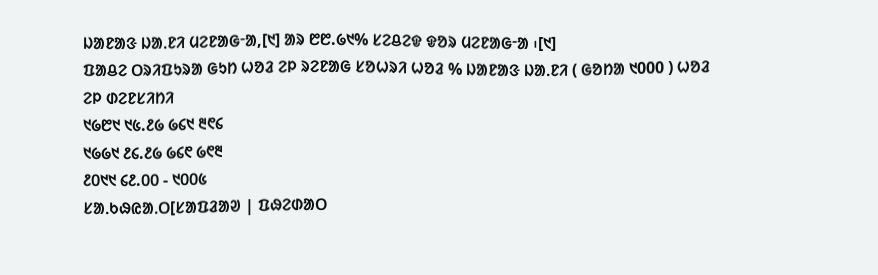ᱡᱟᱱᱟᱝ ᱡᱟᱹᱱᱤ ᱢᱮᱱᱟᱜᱼᱟ,[᱑] ᱟᱨ ᱘᱘.᱙᱑% ᱥᱮᱪᱮᱫ ᱫᱚᱨ ᱢᱮᱱᱟᱜᱼᱟ ᱾[᱑]
ᱯᱟᱪᱮ ᱛᱨᱤᱯᱩᱨᱟ ᱜᱩᱴ ᱦᱚᱲ ᱮᱞ ᱨᱮᱱᱟᱜ ᱥᱚᱦᱨᱤ ᱦᱚᱲ % ᱡᱟᱱᱟᱝ ᱡᱟᱹᱱᱤ ( ᱜᱚᱴᱟ ᱑000 ) ᱦᱚᱲ ᱮᱞ ᱰᱮᱱᱥᱤᱴᱤ
᱑᱙᱘᱑ ᱑᱕.᱒᱙ ᱙᱔᱑ ᱓᱖᱔
᱑᱙᱙᱑ ᱒᱔.᱒᱙ ᱙᱔᱖ ᱙᱖᱓
᱒᱐᱑᱑ ᱔᱒.᱐᱐ - ᱑᱐᱐᱕
ᱥᱟᱹᱠᱷᱭᱟᱹᱛ[ᱥᱟᱯᱲᱟᱣ | ᱯᱷᱮᱰᱟᱛ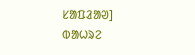ᱥᱟᱯᱲᱟᱣ]
ᱵᱟᱦᱨᱮ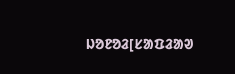ᱡᱚᱱᱚᱲ[ᱥᱟᱯᱲᱟᱣ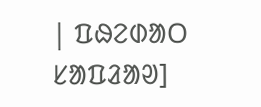| ᱯᱷᱮᱰᱟᱛ ᱥᱟᱯᱲᱟᱣ]